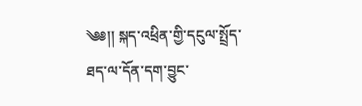༄༅།། སྐད་འཕྲིན་གྱི་དངུལ་སྤྲོད་ཐད་ལ་དོན་དག་བྱུང་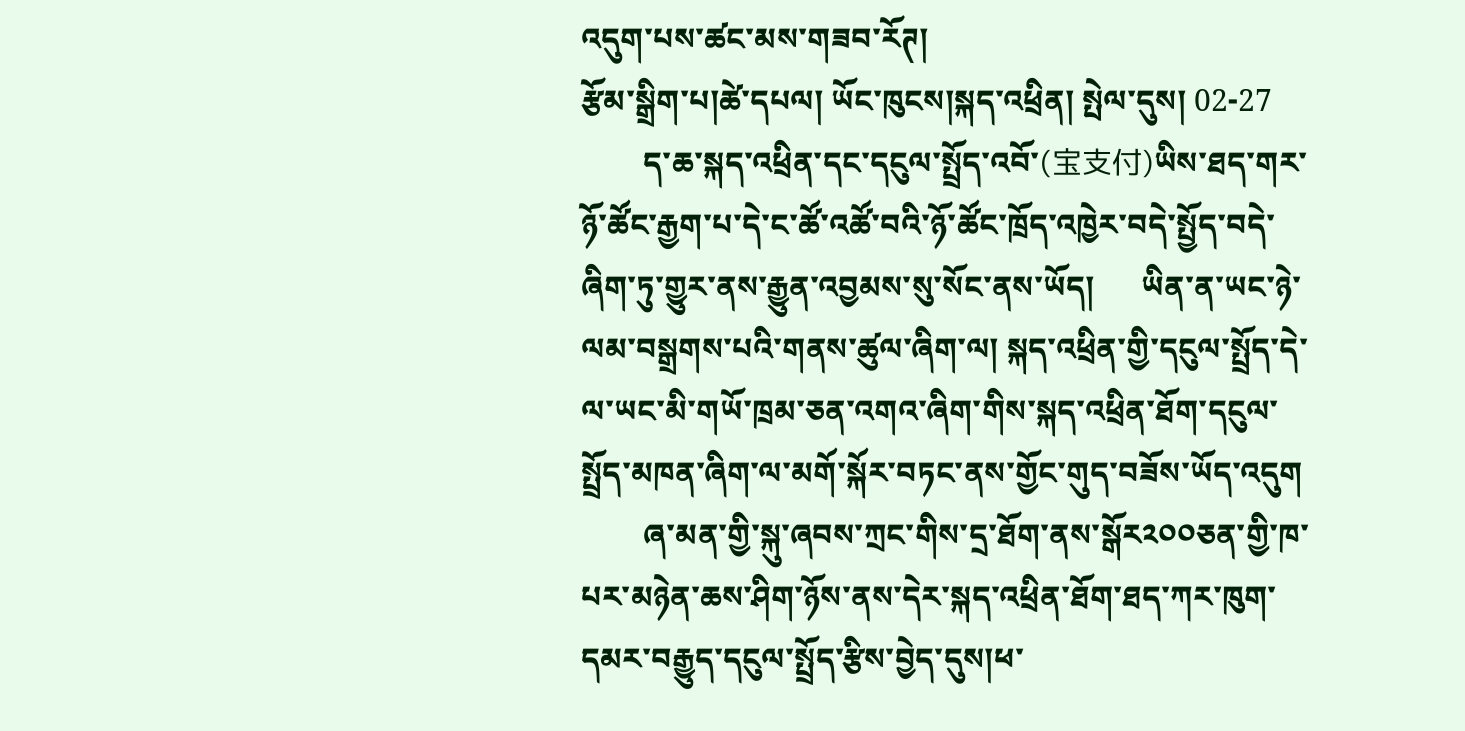འདུག་པས་ཚང་མས་གཟབ་རོཊ།
རྩོམ་སྒྲིག་པ།ཚེ་དཔལ། ཡོང་ཁུངས།སྐད་འཕྲིན། སྤེལ་དུས། 02-27
        ད་ཆ་སྐད་འཕྲིན་དང་དངུལ་སྤྲོད་འབོ་(宝支付)ཡིས་ཐད་གར་ཉོ་ཚོང་རྒྱག་པ་དེ་ང་ཚོ་འཚོ་བའི་ཉོ་ཚོང་ཁྲོད་འཁྱེར་བདེ་སྤྱོད་བདེ་ཞིག་ཏུ་གྱུར་ནས་རྒྱུན་འབྱམས་སུ་སོང་ནས་ཡོད།      ཡིན་ན་ཡང་ཉེ་ལམ་བསྒྲགས་པའི་གནས་ཚུལ་ཞིག་ལ། སྐད་འཕྲིན་གྱི་དངུལ་སྤྲོད་དེ་ལ་ཡང་མི་གཡོ་ཁྲམ་ཅན་འགའ་ཞིག་གིས་སྐད་འཕྲིན་ཐོག་དངུལ་སྤྲོད་མཁན་ཞིག་ལ་མགོ་སྐོར་བཏང་ནས་གྱོང་གུད་བཟོས་ཡོད་འདུག
        ཞ་མན་གྱི་སྐུ་ཞབས་ཀྲང་གིས་དྲ་ཐོག་ནས་སྒོར༢༠༠ཅན་གྱི་ཁ་པར་མཉེན་ཆས་ཤིག་ཉོས་ནས་དེར་སྐད་འཕྲིན་ཐོག་ཐད་ཀར་ཁུག་དམར་བརྒྱུད་དངུལ་སྤྲོད་རྩིས་བྱེད་དུས།ཕ་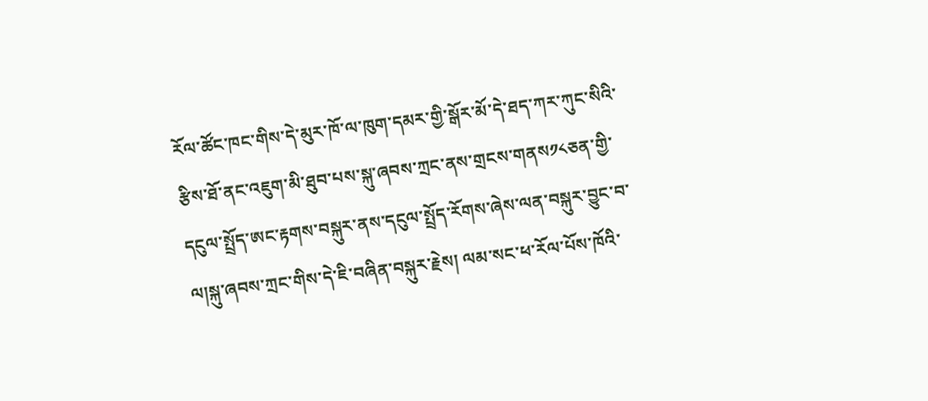རོལ་ཚོང་ཁང་གིས་དེ་མུར་ཁོ་ལ་ཁུག་དམར་གྱི་སྒོར་མོ་དེ་ཐད་ཀར་ཀུང་སིའི་རྩིས་ཐོ་ནང་འཇུག་མི་ཐུབ་པས་སྐུ་ཞབས་ཀྲང་ནས་གྲངས་གནས༡༨ཅན་གྱི་དངུལ་སྤྲོད་ཨང་རྟགས་བསྐུར་ནས་དངུལ་སྤྲོད་རོགས་ཞེས་ལན་བསྐུར་བྱུང་བ་ལ།སྐུ་ཞབས་ཀྲང་གིས་དེ་ཇི་བཞིན་བསྐུར་རྗེས། ལམ་སང་ཕ་རོལ་པོས་ཁོའི་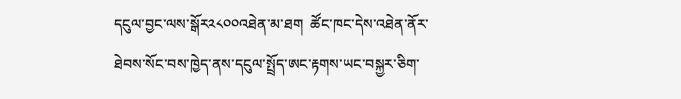དངུལ་བྱང་ལས་སྒོར༢༨༠༠འཐེན་མ་ཐག  ཚོང་ཁང་དེས་འཐེན་ནོར་ཐེབས་སོང་བས་ཁྱེད་ནས་དངུལ་སྤྲོད་ཨང་རྟགས་ཡང་བསྐྱར་ཅིག་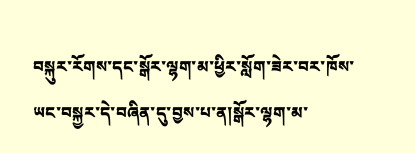བསྐུར་རོགས་དང་སྒོར་ལྷག་མ་ཕྱིར་སློག་ཟེར་བར་ཁོས་ཡང་བསྐྱར་དེ་བཞིན་དུ་བྱས་པ་ན།སྒོར་ལྷག་མ་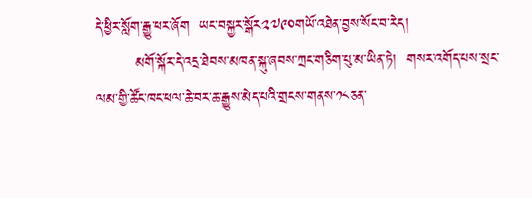དེ་ཕྱིར་སློག་རྒྱུ་ཕར་ཞོག  ཡང་བསྐྱར་སྒོར༢༧༩༠གཡོ་འཐེན་བྱས་སོང་བ་རེད།
        མགོ་སྐོར་དེ་འདྲ་ཐེབས་མཁན་སྐུ་ཞབས་ཀྲང་གཅིག་པུ་མ་ཡིན་ཏེ།  གསར་འགོད་པས་སྲང་ལམ་གྱི་ཚོང་ཁང་ཕལ་ཆེ་བར་ཆ་རྒྱུས་མེད་པའི་གྲངས་གནས་༡༨ཅན་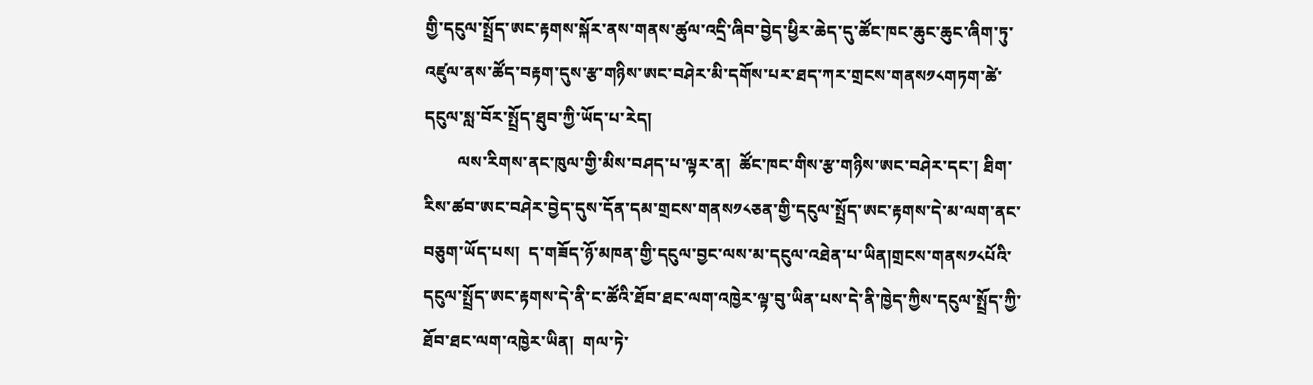གྱི་དངུལ་སྤྲོད་ཨང་རྟགས་སྐོར་ནས་གནས་ཚུལ་འདྲི་ཞིབ་བྱེད་ཕྱིར་ཆེད་དུ་ཚོང་ཁང་ཆུང་ཆུང་ཞིག་ཏུ་འཛུལ་ནས་ཚོད་བརྟག་དུས་རྩ་གཉིས་ཨང་བཤེར་མི་དགོས་པར་ཐད་ཀར་གྲངས་གནས༡༨གཏག་ཚེ་དངུལ་སླ་བོར་སྤྲོད་ཐུབ་ཀྱི་ཡོད་པ་རེད།
        ལས་རིགས་ནང་ཁུལ་གྱི་མིས་བཤད་པ་ལྟར་ན།  ཚོང་ཁང་གིས་རྩ་གཉིས་ཨང་བཤེར་དང་། ཐིག་རིས་ཚབ་ཨང་བཤེར་བྱེད་དུས་དོན་དམ་གྲངས་གནས༡༨ཅན་གྱི་དངུལ་སྤྲོད་ཨང་རྟགས་དེ་མ་ལག་ནང་བཅུག་ཡོད་པས།  ད་གཟོད་ཉོ་མཁན་གྱི་དངུལ་བྱང་ལས་མ་དངུལ་འཐེན་པ་ཡིན།གྲངས་གནས༡༨པོའི་དངུལ་སྤྲོད་ཨང་རྟགས་དེ་ནི་ང་ཚོའི་ཐོབ་ཐང་ལག་འཁྱེར་ལྟ་བུ་ཡིན་པས་དེ་ནི་ཁྱེད་ཀྱིས་དངུལ་སྤྲོད་ཀྱི་ཐོབ་ཐང་ལག་འཁྱེར་ཡིན།  གལ་ཏེ་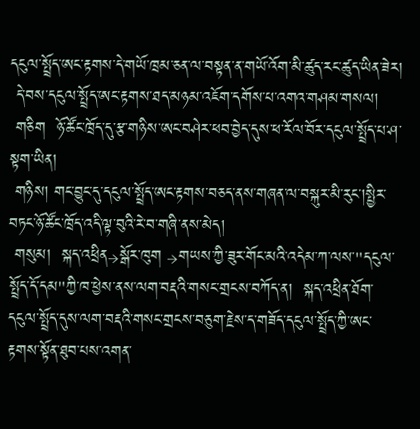དངུལ་སྤྲོད་ཨང་རྟགས་དེ་གཡོ་ཁྲམ་ཅན་ལ་བསྟན་ན་གཡོ་འོག་མི་ཚུད་རང་ཚུད་ཡིན་ཟེར།
 དེ་བས་དངུལ་སྤྲོད་ཨང་རྟགས་ཐད་མཉམ་འཇོག་དགོས་པ་འགའ་གཤམ་གསལ།
 གཅིག  ཉོ་ཚོང་ཁྲོད་དུ་རྩ་གཉིས་ཨང་བཤེར་ཕབ་བྱེད་དུས་ཕ་རོལ་བོར་དངུལ་སྤྲོད་པ་ཤ་སྟག་ཡིན།
 གཉིས། གང་བྱུང་དུ་དངུལ་སྤྲོད་ཨང་རྟགས་བཅད་ནས་གཞན་ལ་བསྐུར་མི་རུང་།སྤྱིར་བཏང་ཉོ་ཚོང་ཁྲོད་འདི་ལྟ་བུའི་རེ་བ་གཞི་ནས་མེད།
 གསུམ།  སྐད་འཕྲིན→སྒོར་ཁུག →གཡས་ཀྱི་ཟུར་གོང་མའི་འདེམ་ཀ་ལས་"དངུལ་སྤྲོད་དོ་དམ"ཀྱི་ཁ་ཕྱེས་ནས་ལག་བརྡའི་གསང་གྲངས་བཀོད་ན།  སྐད་འཕྲིན་ཐོག་དངུལ་སྤྲོད་དུས་ལག་བརྡའི་གསང་གྲངས་བཅུག་རྗེས་ད་གཟོད་དངུལ་སྤྲོད་ཀྱི་ཨང་རྟགས་སྟོན་ཐུབ་པས་འགན་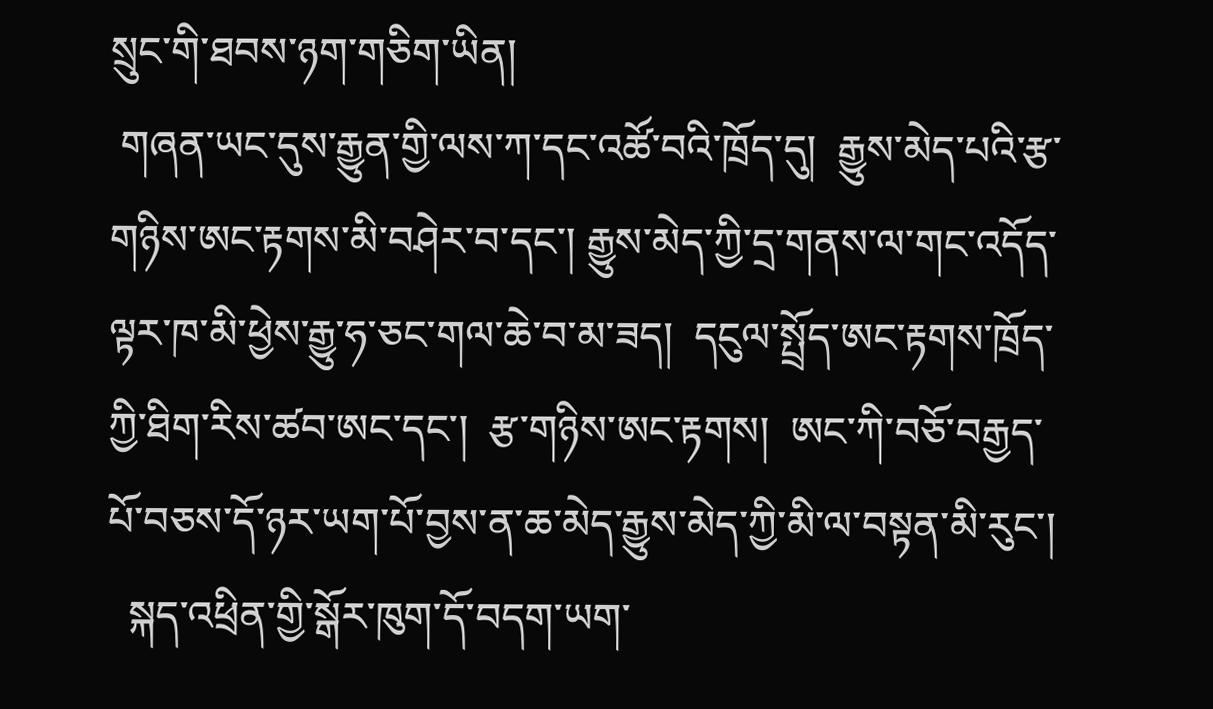སྲུང་གི་ཐབས་ཉག་གཅིག་ཡིན།
 གཞན་ཡང་དུས་རྒྱུན་གྱི་ལས་ཀ་དང་འཚོ་བའི་ཁྲོད་དུ།  རྒྱུས་མེད་པའི་རྩ་གཉིས་ཨང་རྟགས་མི་བཤེར་བ་དང་། རྒྱུས་མེད་ཀྱི་དྲ་གནས་ལ་གང་འདོད་ལྟར་ཁ་མི་ཕྱེས་རྒྱུ་ཧ་ཅང་གལ་ཆེ་བ་མ་ཟད།  དངུལ་སྤྲོད་ཨང་རྟགས་ཁྲོད་ཀྱི་ཐིག་རིས་ཚབ་ཨང་དང་།  རྩ་གཉིས་ཨང་རྟགས།  ཨང་ཀི་བཅོ་བརྒྱད་པོ་བཅས་དོ་ཉར་ཡག་པོ་བྱས་ན་ཆ་མེད་རྒྱུས་མེད་ཀྱི་མི་ལ་བསྟན་མི་རུང་།
  སྐད་འཕྲིན་གྱི་སྒོར་ཁུག་དོ་བདག་ཡག་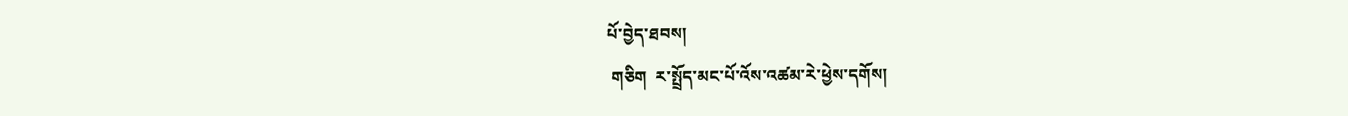པོ་བྱེད་ཐབས།
 གཅིག  ར་སྤྲོད་མང་པོ་འོས་འཚམ་རེ་ཕྱེས་དགོས།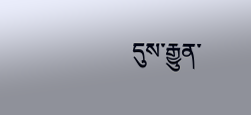དུས་རྒྱུན་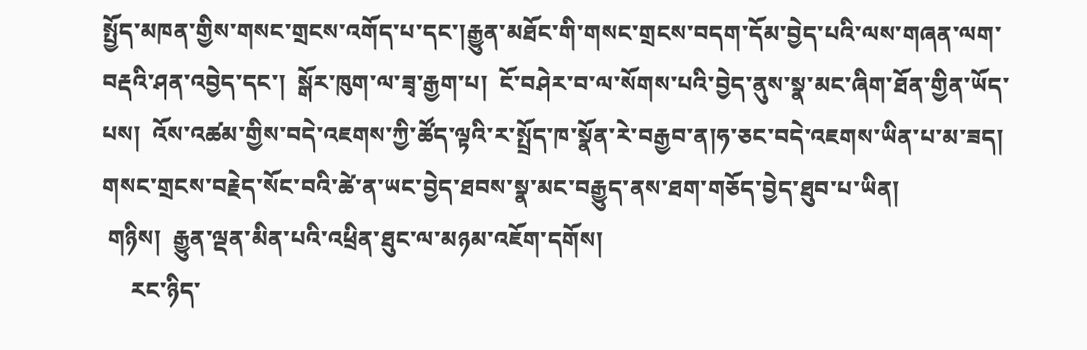སྤྱོད་མཁན་གྱིས་གསང་གྲངས་འགོད་པ་དང་།རྒྱུན་མཐོང་གི་གསང་གྲངས་བདག་དོམ་བྱེད་པའི་ལས་གཞན་ལག་བརྡའི་ཤན་འབྱེད་དང་།  སྒོར་ཁུག་ལ་ཟྭ་རྒྱག་པ།  ངོ་བཤེར་བ་ལ་སོགས་པའི་བྱེད་ནུས་སྣ་མང་ཞིག་ཐོན་གྱིན་ཡོད་པས།  འོས་འཚམ་གྱིས་བདེ་འཇགས་ཀྱི་ཚོད་ལྟའི་ར་སྤྲོད་ཁ་སྣོན་རེ་བརྒྱབ་ན།ཧ་ཅང་བདེ་འཇགས་ཡིན་པ་མ་ཟད།  གསང་གྲངས་བརྗེད་སོང་བའི་ཚེ་ན་ཡང་བྱེད་ཐབས་སྣ་མང་བརྒྱུད་ནས་ཐག་གཅོད་བྱེད་ཐུབ་པ་ཡིན།
 གཉིས།  རྒྱུན་ལྡན་མིན་པའི་འཕྲིན་ཐུང་ལ་མཉམ་འཇོག་དགོས།
     རང་ཉིད་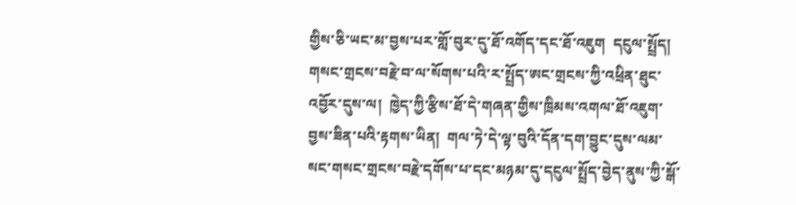གྱིས་ཅི་ཡང་མ་བྱས་པར་གློ་བུར་དུ་ཐོ་འགོད་དང་ཐོ་འཇུག  དངུལ་སྤྲོད། གསང་གྲངས་བརྗེ་བ་ལ་སོགས་པའི་ར་སྤྲོད་ཨང་གྲངས་ཀྱི་འཕྲིན་ཐུང་འབྱོར་དུས་ལ།  ཁྱེད་ཀྱི་རྩིས་ཐོ་དེ་གཞན་གྱིས་ཁྲིམས་འགལ་ཐོ་འཇུག་བྱས་ཟིན་པའི་རྟགས་ཡིན།  གལ་ཏེ་དེ་ལྟ་བུའི་དོན་དག་བྱུང་དུས་ལམ་སང་གསང་གྲངས་བརྗེ་དགོས་པ་དང་མཉམ་དུ་དངུལ་སྤྲོད་བྱེད་ནུས་ཀྱི་སྒོ་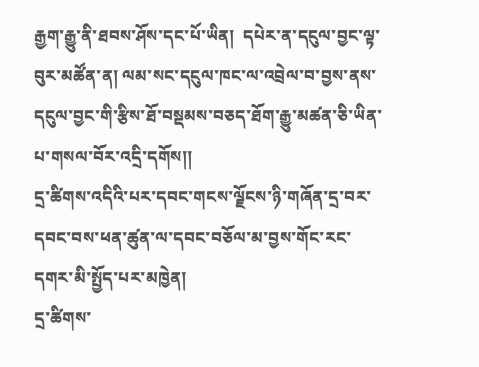རྒྱག་རྒྱུ་ནི་ཐབས་ཤོས་དང་པོ་ཡིན།  དཔེར་ན་དངུལ་བྱང་ལྟ་བུར་མཚོན་ན། ལམ་སང་དངུལ་ཁང་ལ་འབྲེལ་བ་བྱས་ནས་དངུལ་བྱང་གི་རྩིས་ཐོ་བསྡམས་བཅད་ཐོག་རྒྱུ་མཚན་ཅི་ཡིན་པ་གསལ་བོར་འདྲི་དགོས།།
དྲ་ཚིགས་འདིའི་པར་དབང་གངས་ལྗོངས་ཉི་གཞོན་དྲ་བར་དབང་བས་ཕན་ཚུན་ལ་དབང་བཅོལ་མ་བྱས་གོང་རང་དགར་མི་སྤྱོད་པར་མཁྱེན།
དྲ་ཚིགས་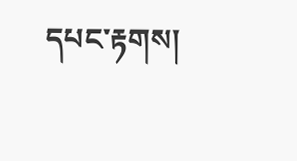དཔང་རྟགས།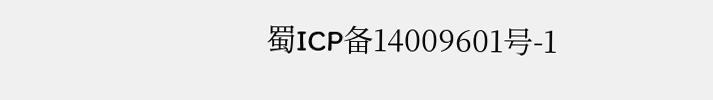蜀ICP备14009601号-1